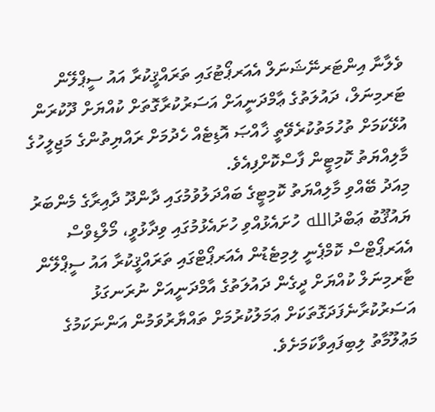ވެލާނާ އިންޓަރނޭޝަނަލް އެއަރޕޯޓުގައި ތަރައްޤީކުރާ އައު ސީޕްލޭން ޓަރމިނަލް، ދައުލަތުގެ ޢާމްދަނީއަށް އަސަރުކުރާގޮތަށް ކުއްޔަށް ދޫކުރަން އުޅޭކަމަށް ތުހުމަތުކުރެވޭތީ ޚާއްޞަ އޮޑިޓެއް ހެދުމަށް ރައްޔިތުންގެ މަޖިލީހުގެ މާލިއްޔަތު ކޮމިޓީން ފާސްކޮށްފިއެވެ.
މިއަދު ބޭއްވި މާލިއްޔަތު ކޮމިޓީގެ ބައްދަލުވުމުގައި ދާންދޫ ދާއިރާގެ މެންބަރު ޔައުޤޫބު ޢަބްދުالله ހުށައެޅުއްވި ހުށައެޅުމުގައި ވިދާޅުވީ، މޯލްޑިވްސް އެއަރޕޯޓްސް ކޮމްޕެނީ ލިމިޓެޑުން އެއަރޕޯޓްގައި ތަރައްޤީކުރާ އައު ސީޕްލޭން ޓާރމިނަލް ކުއްޔަށް ދީގެން ދައުލަތުގެ އާމްދަނީއަށް ނުރަނގަޅު އަސަރުކުރާނެފަދަގޮތަކަށް ޢަމަލުކުރުމަށް ތައްޔާރުވަމުން އަންނަކަމުގެ މަޢުލޫމާތު ލިބިފައިވާކަމަށެވެ.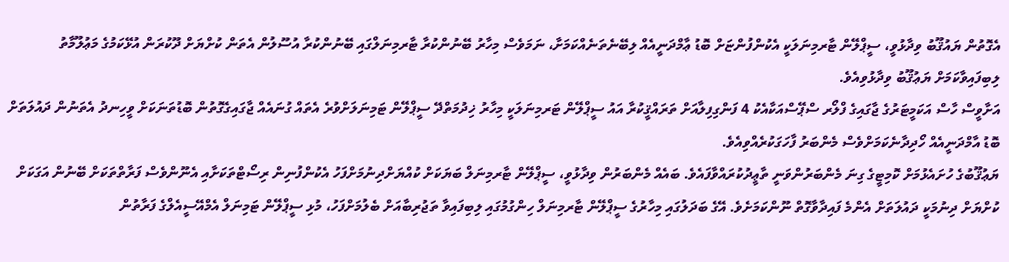އެގޮތުން ޔައުޤޫބު ވިދާޅުވީ، ސީޕްލޭން ޓާރމިނަލަކީ އެކުންފުންޏަށް ބޮޑު ޢާމްދަނީއެއް ލިބޭނެތަނެއްކަމަށާ، ނަމަވެސް މިހާރު ބޭނުންކުރާ ޓާރމިނަލްގައި ބޭނުންކުރާ އުސޫލުން އެތަން ކުށްޔަށް ދޫކުރަން އުޅޭކަމުގެ މަޢުލޫމާތު ލިބިފައިވާކަމަށް ޔަޢުޤޫބު ވިދާޅުވިއެވެ.
އަށާވީސް ހާސް އަކަމީޓަރުގެ ޖާގައިގެ ފްލޯރ ސްޕޭސްއަކާއެކު 4 ފަންގިފިލާއަށް ތަރައްޤީކުރާ އައު ސީޕްލޭން ޓަރމިނަލަކީ މިހާރު ޚިދުމަތްދޭ ސީޕްލޭން ޓަމިނަލަށްވުރެ އެތައް ގުނައެއް ޖާގައިގެގޮތުން ބޮޑުތަނަކަށް ވީހިނދު އެތަނުން ދައުލަތަށް ބޮޑު އާމްދަނީއެއް ހޯދިދާނެކަމަށްވެސް މެންބަރު ފާހަގަކުރެއްވިއެވެ.
ޔަޢުޤޫބުގެ ހުށައެޅުމަށް ކޮމިޓީގެ ގިނަ މެންބަރުންވަނީ ތާޢީދުކުރައްވާފައެވެ. ބައެއް މެންބަރުން ވިދާޅުވީ، ސީޕްލޭން ޓާރމިނަލް ބަޔަކަށް ކުއްޔަށްދިނުމަށްފަހު އެކުންފުނިން ރިސޯޓްތަކަށާއި އެނޫންވެސް ފަރާތްތަކަށް ބޭނުން އަގަކަށް ކުށްޔަށް ދިނުމަކީ ދައުލަތަށް އެންމެ ފައިދާވާގޮތް ނޫންކަމަށެވެ. އޭގެ ބަދަލުގައި މިހާރުގެ ސީޕްލޭން ޓާރމިނަލް ހިންގުމުގައި ލިބިފައިވާ ތަޖުރިބާއަށް ބެލުމަށްފަހު، މުޅި ސީޕްލޭން ޓަމިނަލް އެމްއޭސީއެލްގެ ފަރާތުން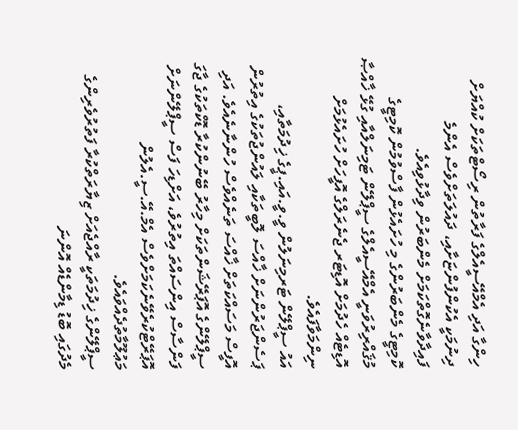ހިންގާ އަދި އެމްއޭސީއެލްގެ ފަރާތުން ރިސޯޓްތަކަށް ކުއްޔަށް ދިނުމަކީ އެކުންފުންޏަށާއި، ދައުލަތަށްވެސް އެންމެ ފައިދާވާނެގޮތްކަމަށް މެންބަރުން ވިދާޅުވިއެވެ.
ކޮމިޓީގެ މެންބަރުންގެ މި ހުށައެޅުން ފާސްވުމުން ކޮމިޓީގެ މުޤައްރިރުވަނީ އެމްއޭސީއެލްގެ ސީޕްލޭން ޓަމިނަލްއާއި ގުޅޭ ޚާއްޞާ އޮޑިޓެއް ހެދުމަށް އޮޑިޓަރ ޖެނެރަލްގެ އޮފީހަށް ހުށައެޅުމަށް ނިންމަވާފައެވެ.
އައު ސީޕްލޭން ޓަރމިނަލުން ވީ.ވީ.އައި.ޕީގެ ޚިދުމަތާއި، ޕަސެންޖަރުންނަށް ޚާއްސަ ލޮބީތަކާއި ލައުންޖުތަކުގެ އިތުރުން އޮފީސް މަސައްކަތަށް ޚާއްސަ ތަނެއްވެސް ހުންނާނެއެވެ. އަދި ސީޕްލޭންގެ އޮޕަރޭޝަންތަކަށް މިހާރު ބޭނުންކުރާ ޑޮކްތަކުގެ ޖާގަ ފަންސާސް އިންސައްތަ އިތުރުވެ، އަށްޑިހަ ފަސް ސީޕްލޭންނަށް އޮޕަރޭޓްކުރެވޭނެކަމަށްވެސް އެމް.އޭ.ސީ.އެލުން މަޢުލޫމާތުދެއްވައެވެ.
ސީޕްލޭންގެ ޚިދުމަތަކީ ރާއްޖެއަށް ޒިޔާރަތްކުރާ ފަތުރުވެރިންގެ މެދުގައި ބޮޑު ޑިމާންޑެއް އޮންނަ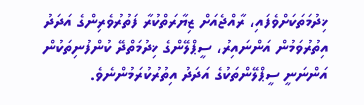ޚިދުމަތަކަށްވެފައި، ރާއްޖެއަށް ޒިޔާރަތްކުރާ ފަތުރުވެރިންގެ އަދަދު އިތުރުވަމުން އަންނައިރު، ސީޕްލޭންގެ ޚިދުމަތްދޭ ކުންފުނިތަކުން އަންނަނީ ސީޕްލޭންތަކުގެ އަދަދު އިތުރުކުރަމުންނެވެ.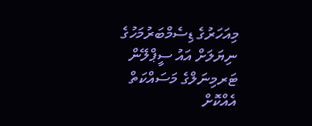މިއަހަރުގެ ޑިސެމްބަރުމަހުގެ ނިޔަލަށް އައު ސީޕްލޭން ޓަރމިނަލްގެ މަސައްކަތް އެއްކޮށް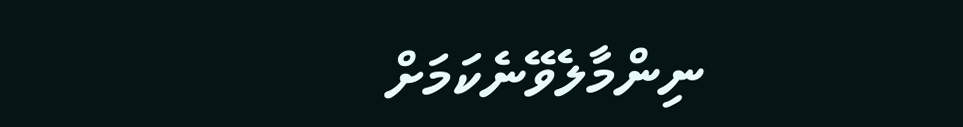ނިންމާލެވޭނެކަމަށް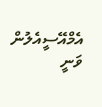އެމްއޭސީއެލުން ވަނީ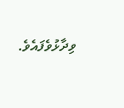ވިދާޅުވެފައެވެ.